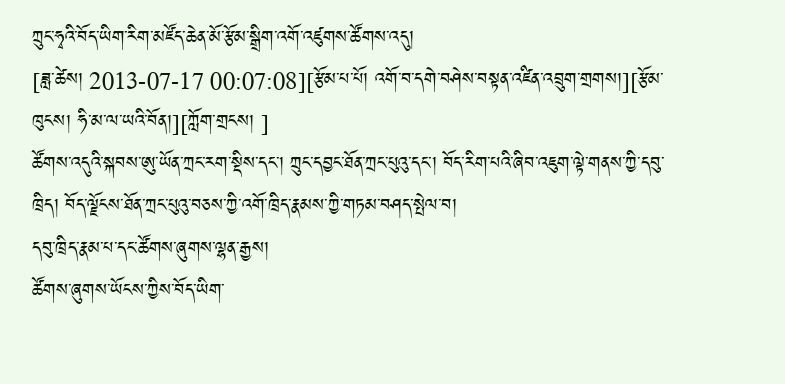ཀྲུང་ཧྭའི་བོད་ཡིག་རིག་མཛོད་ཆེན་མོ་རྩོམ་སྒྲིག་འགོ་འཛུགས་ཚོགས་འདུ།
[ཟླ་ཚེས། 2013-07-17 00:07:08][རྩོམ་པ་པོ། འགོ་བ་དགེ་བཤེས་བསྟན་འཛིན་འབྲུག་གྲགས།][རྩོམ་ཁུངས། ཧི་མ་ལ་ཡའི་བོན།][ཀློག་གྲངས། ]
ཚོགས་འདུའི་སྐབས་ཨུ་ཡོན་ཀྲང་རག་སྡིས་དང་། ཀྲུང་དབྱང་ཐོན་ཀྲང་པུའུ་དང་། བོད་རིག་པའི་ཞིབ་འཇུག་ལྟེ་གནས་ཀྱི་དབུ་ཁྲིད། བོད་ལྗོངས་ཐོན་ཀྲང་པུའུ་བཅས་ཀྱི་འགོ་ཁྲིད་རྣམས་ཀྱི་གཏམ་བཤད་སྤེལ་བ།
དབུ་ཁྲིད་རྣམ་པ་དང་ཚོགས་ཞུགས་ལྷན་རྒྱས།
ཚོགས་ཞུགས་ཡོངས་ཀྱིས་བོད་ཡིག་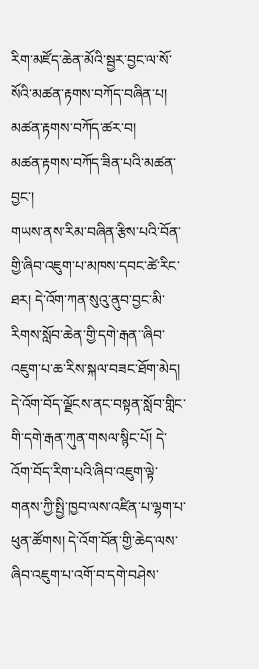རིག་མཛོད་ཆེན་མོའི་སྦྱར་བྱང་ལ་སོ་སོའི་མཚན་རྟགས་བཀོད་བཞིན་པ།
མཚན་རྟགས་བཀོད་ཚར་བ།
མཚན་རྟགས་བཀོད་ཟིན་པའི་མཚན་བྱང་།
གཡས་ནས་རིམ་བཞིན་རྩིས་པའི་བོན་གྱི་ཞིབ་འཇུག་པ་མཁས་དབང་ཚེ་རིང་ཐར། དེ་འོག་ཀན་སུའུ་ནུབ་བྱང་མི་རིགས་སློབ་ཆེན་གྱི་དགེ་རྒན་་ཞིབ་འཇུག་པ་ཆ་རིས་སྐལ་བཟང་ཐོག་མེད། དེ་འོག་བོད་ལྗོངས་ནང་བསྟན་སློབ་གླིང་གི་དགེ་རྒན་ཀུན་གསལ་སྙིང་པོ། དེ་འོག་བོད་རིག་པའི་ཞིབ་འཇུག་ལྟེ་གནས་ཀྱི་སྤྱི་ཁྱབ་ལས་འཛིན་པ་ལྷག་པ་ཕུན་ཚོགས། དེ་འོག་བོན་གྱི་ཆེད་ལས་ཞིབ་འཇུག་པ་འགོ་བ་དགེ་བཤེས་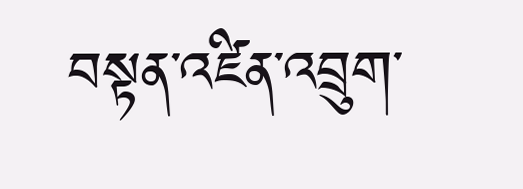བསྟན་འཛིན་འབྲུག་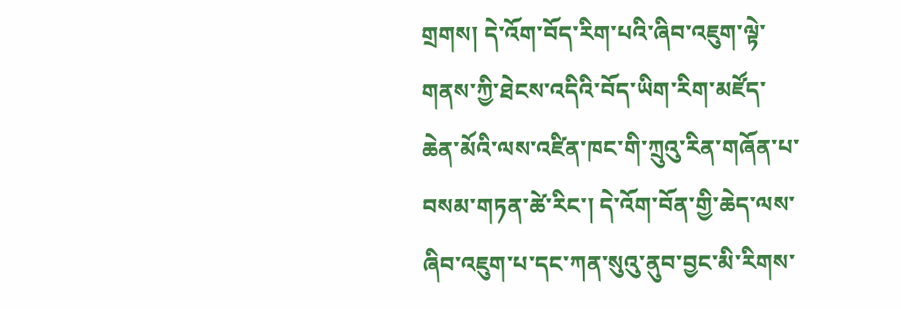གྲགས། དེ་འོག་བོད་རིག་པའི་ཞིབ་འཇུག་ལྟེ་གནས་ཀྱི་ཐེངས་འདིའི་བོད་ཡིག་རིག་མཛོད་ཆེན་མོའི་ལས་འཛིན་ཁང་གི་ཀྲུའུ་རིན་གཞོན་པ་བསམ་གཏན་ཚེ་རིང་། དེ་འོག་བོན་གྱི་ཆེད་ལས་ཞིབ་འཇུག་པ་དང་ཀན་སུའུ་ནུབ་བྱང་མི་རིགས་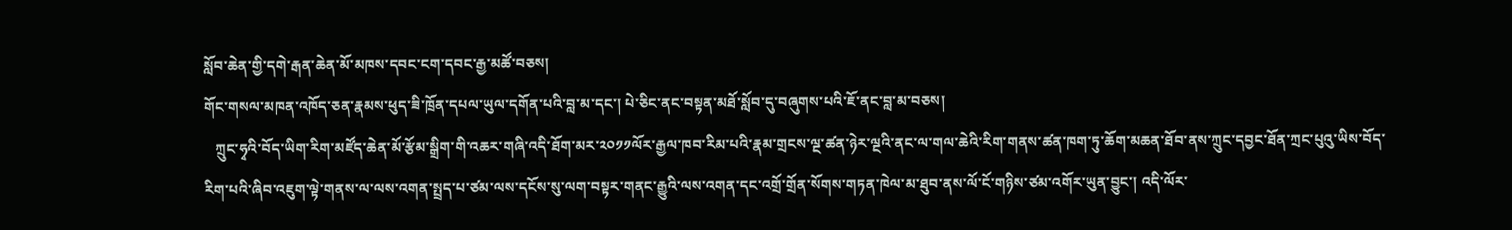སློབ་ཆེན་གྱི་དགེ་རྒན་ཆེན་མོ་མཁས་དབང་ངག་དབང་རྒྱ་མཚོ་བཅས།
གོང་གསལ་མཁན་འཁོད་ཅན་རྣམས་ཕུད་ཟི་ཁྲོན་དཔལ་ཡུལ་དགོན་པའི་བླ་མ་དང་། པེ་ཅིང་ནང་བསྟན་མཐོ་སློབ་དུ་བཞུགས་པའི་ཇོ་ནང་བླ་མ་བཅས།
   ཀྲུང་ཧྭའི་བོད་ཡིག་རིག་མཛོད་ཆེན་མོ་རྩོམ་སྒྲིག་གི་འཆར་གཞི་འདི་ཐོག་མར་༢༠༡༡ལོར་རྒྱལ་ཁབ་རིམ་པའི་རྣམ་གྲངས་ལྔ་ཚན་ཉེར་ལྔའི་ནང་ལ་གལ་ཆེའི་རིག་གནས་ཚན་ཁག་ཏུ་ཆོག་མཆན་ཐོབ་ནས་ཀྲུང་དབྱང་ཐོན་ཀྲང་པུའུ་ཡིས་བོད་རིག་པའི་ཞིབ་འཇུག་ལྟེ་གནས་ལ་ལས་འགན་སྤྲད་པ་ཙམ་ལས་དངོས་སུ་ལག་བསྟར་གནང་རྒྱུའི་ལས་འགན་དང་འགྲོ་གྲོན་སོགས་གཏན་ཁེལ་མ་ཐུབ་ནས་ལོ་ངོ་གཉིས་ཙམ་འགོར་ཡུན་བྱུང་། འདི་ལོར་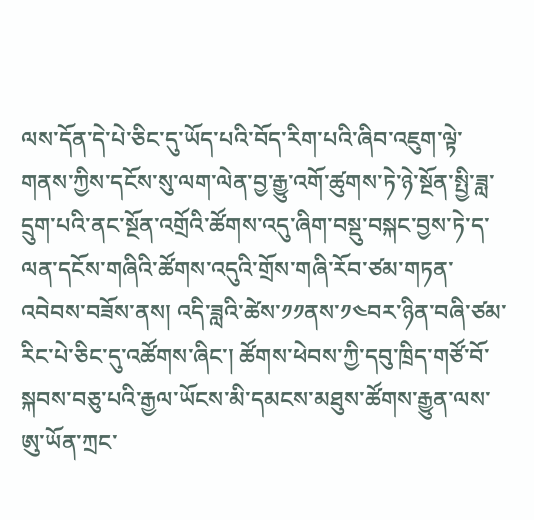ལས་དོན་དེ་པེ་ཅིང་དུ་ཡོད་པའི་བོད་རིག་པའི་ཞིབ་འཇུག་ལྟེ་གནས་ཀྱིས་དངོས་སུ་ལག་ལེན་བྱ་རྒྱུ་འགོ་ཚུགས་ཏེ་ཉེ་སྔོན་སྤྱི་ཟླ་དྲུག་པའི་ནང་སྔོན་འགྲོའི་ཚོགས་འདུ་ཞིག་བསྡུ་བསྐང་བྱས་ཏེ་ད་ལན་དངོས་གཞིའི་ཚོགས་འདུའི་གྲོས་གཞི་རོབ་ཙམ་གཏན་འབེབས་བཟོས་ནས། འདི་ཟླའི་ཚེས་༡༡ནས་༡༤བར་ཉིན་བཞི་ཙམ་རིང་པེ་ཅིང་དུ་འཚོགས་ཞིང་། ཚོགས་ཕེབས་ཀྱི་དབུ་ཁྲིད་གཙོ་བོ་སྐབས་བཅུ་པའི་རྒྱལ་ཡོངས་མི་དམངས་མཐུས་ཚོགས་རྒྱུན་ལས་ཨུ་ཡོན་ཀྲང་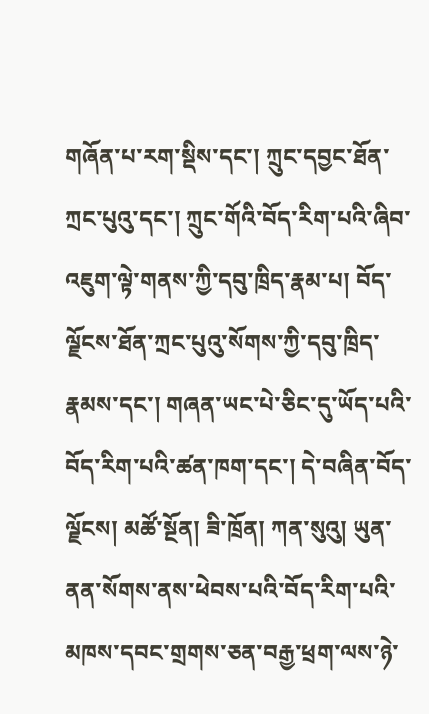གཞོན་པ་རག་སྡིས་དང་། ཀྲུང་དབྱང་ཐོན་ཀྲང་པུའུ་དང་། ཀྲུང་གོའི་བོད་རིག་པའི་ཞིབ་འཇུག་ལྟེ་གནས་ཀྱི་དབུ་ཁྲིད་རྣམ་པ། བོད་ལྗོངས་ཐོན་ཀྲང་པུའུ་སོགས་ཀྱི་དབུ་ཁྲིད་རྣམས་དང་། གཞན་ཡང་པེ་ཅིང་དུ་ཡོད་པའི་བོད་རིག་པའི་ཚན་ཁག་དང་། དེ་བཞིན་བོད་ལྗོངས། མཚོ་སྔོན། ཟི་ཁྲོན། ཀན་སུའུ། ཡུན་ནན་སོགས་ནས་ཕེབས་པའི་བོད་རིག་པའི་མཁས་དབང་གྲགས་ཅན་བརྒྱ་ཕྲག་ལས་ཉེ་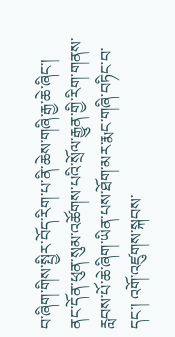བ་ཞིག་གིས་སྤྱིར་བོད་རིག་པ་ནི་ཆེས་གཞི་རྒྱ་ཆེ་ཞིང་། ནང་དོན་ཕུན་སུམ་འཚོགས་པའི་སྲོལ་རྒྱུན་གྱི་རིག་གནས་རླབས་པོ་ཆེ་ཞིག་ཡིན་པས་ཐོག་མར་རྨང་གཞི་བཏིང་བ་དང་། འགོ་འཛུགས་སྐབས་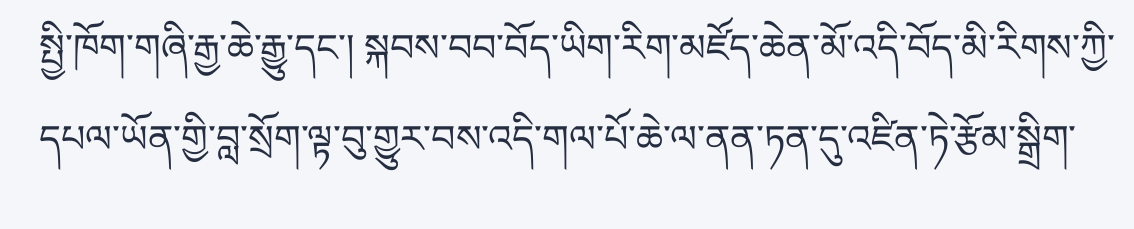སྤྱི་ཁོག་གཞི་རྒྱ་ཆེ་རྒྱུ་དང་། སྐབས་བབ་བོད་ཡིག་རིག་མཛོད་ཆེན་མོ་འདི་བོད་མི་རིགས་ཀྱི་དཔལ་ཡོན་གྱི་བླ་སྲོག་ལྟ་བུ་གྱུར་བས་འདི་གལ་པོ་ཆེ་ལ་ནན་ཏན་དུ་འཛིན་ཏེ་རྩོམ་སྒྲིག་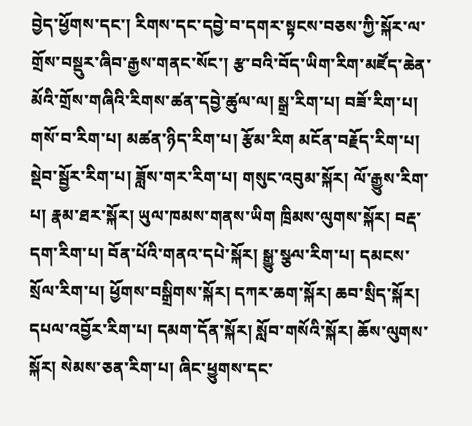བྱེད་ཕྱོགས་དང་། རིགས་དང་དབྱེ་བ་དགར་སྟངས་བཅས་ཀྱི་སྐོར་ལ་གྲོས་བསྡུར་ཞིབ་རྒྱས་གནང་སོང་། རྩ་བའི་བོད་ཡིག་རིག་མཛོད་ཆེན་མོའི་གྲོས་གཞིའི་རིགས་ཚན་དབྱེ་ཚུལ་ལ། སྒྲ་རིག་པ། བཟོ་རིག་པ། གསོ་བ་རིག་པ། མཚན་ཉིད་རིག་པ། རྩོམ་རིག མངོན་བརྗོད་རིག་པ། སྡེབ་སྦྱོར་རིག་པ། ཟློས་གར་རིག་པ། གསུང་འབུམ་སྐོར། ལོ་རྒྱུས་རིག་པ། རྣམ་ཐར་སྐོར། ཡུལ་ཁམས་གནས་ཡིག ཁྲིམས་ལུགས་སྐོར། བརྡ་དག་རིག་པ། བོན་པོའི་གནའ་དཔེ་སྐོར། སྒྱུ་སྩལ་རིག་པ། དམངས་སྲོལ་རིག་པ། ཕྱོགས་བསྒྲིགས་སྐོར། དཀར་ཆག་སྐོར། ཆབ་སྲིད་སྐོར། དཔལ་འབྱོར་རིག་པ། དམག་དོན་སྐོར། སློབ་གསོའི་སྐོར། ཆོས་ལུགས་སྐོར། སེམས་ཅན་རིག་པ། ཞིང་ཕྱུགས་དང་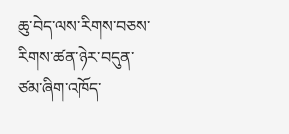ཆུ་བེད་ལས་རིགས་བཅས་རིགས་ཚན་ཉེར་བདུན་ཙམ་ཞིག་འཁོད་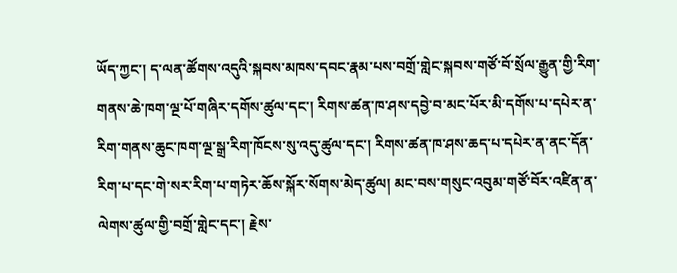ཡོད་ཀྱང་། ད་ལན་ཚོགས་འདུའི་སྐབས་མཁས་དབང་རྣམ་པས་བགྲོ་གླེང་སྐབས་གཙོ་བོ་སྲོལ་རྒྱུན་གྱི་རིག་གནས་ཆེ་ཁག་ལྔ་པོ་གཞིར་དགོས་ཚུལ་དང་། རིགས་ཚན་ཁ་ཤས་དབྱེ་བ་མང་པོར་མི་དགོས་པ་དཔེར་ན་རིག་གནས་ཆུང་ཁག་ལྔ་སྒྲ་རིག་ཁོངས་སུ་འདུ་ཚུལ་དང་། རིགས་ཚན་ཁ་ཤས་ཆད་པ་དཔེར་ན་ནང་དོན་རིག་པ་དང་གེ་སར་རིག་པ་གཏེར་ཆོས་སྐོར་སོགས་མེད་ཚུལ། མང་བས་གསུང་འབུམ་གཙོ་བོར་འཛིན་ན་ལེགས་ཚུལ་གྱི་བགྲོ་གླེང་དང་། རྗེས་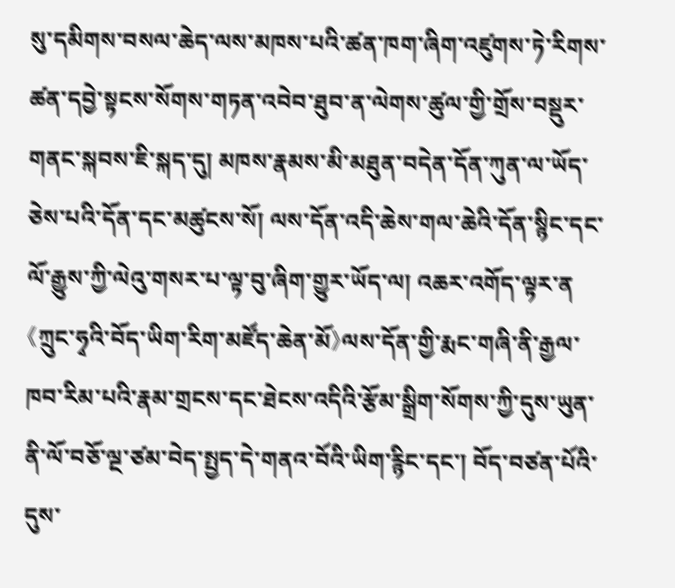སུ་དམིགས་བསལ་ཆེད་ལས་མཁས་པའི་ཚན་ཁག་ཞིག་འཛུགས་ཏེ་རིགས་ཚན་དབྱེ་སྟངས་སོགས་གཏན་འབེབ་ཐུབ་ན་ལེགས་ཚུལ་གྱི་གྲོས་བསྡུར་གནང་སྐབས་ཇི་སྐད་དུ། མཁས་རྣམས་མི་མཐུན་བདེན་དོན་ཀུན་ལ་ཡོད་ཅེས་པའི་དོན་དང་མཚུངས་སོ། ལས་དོན་འདི་ཆེས་གལ་ཆེའི་དོན་སྙིང་དང་ལོ་རྒྱུས་ཀྱི་ལེའུ་གསར་པ་ལྟ་བུ་ཞིག་གྱུར་ཡོད་ལ། འཆར་འགོད་ལྟར་ན《ཀྲུང་ཧྭའི་བོད་ཡིག་རིག་མཛོད་ཆེན་མོ》ལས་དོན་གྱི་རྨང་གཞི་ནི་རྒྱལ་ཁབ་རིམ་པའི་རྣམ་གྲངས་དང་ཐེངས་འདིའི་རྩོམ་སྒྲིག་སོགས་ཀྱི་དུས་ཡུན་ནི་ལོ་བཅོ་ལྔ་ཙམ་བེད་སྤྱད་དེ་གནའ་བོའི་ཡིག་རྙིང་དང་། བོད་བཙན་པོའི་དུས་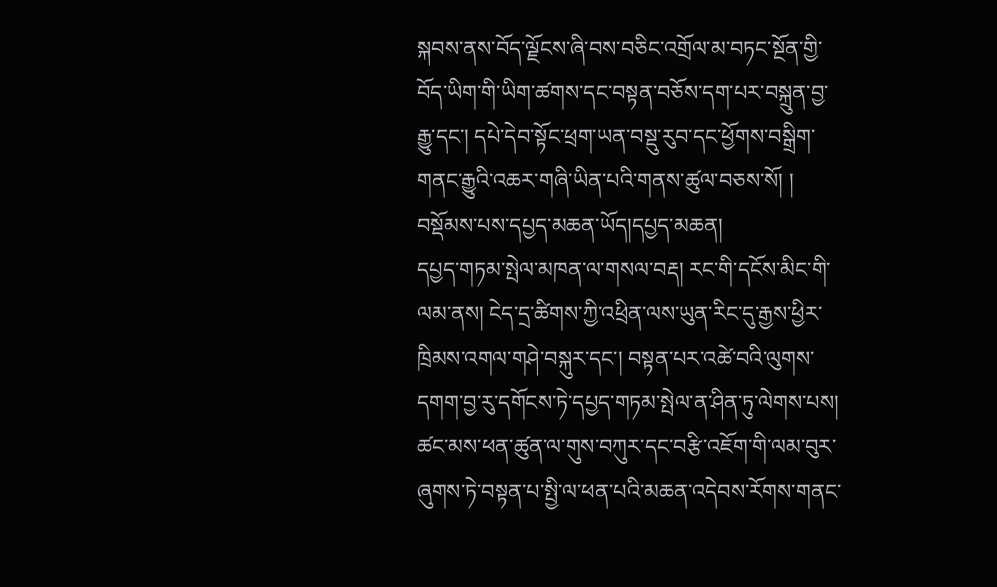སྐབས་ནས་བོད་ལྗོངས་ཞི་བས་བཅིང་འགྲོལ་མ་བཏང་སྔོན་གྱི་བོད་ཡིག་གི་ཡིག་ཚགས་དང་བསྟན་བཅོས་དག་པར་བསྐྲུན་བྱ་རྒྱུ་དང་། དཔེ་དེབ་སྟོང་ཕྲག་ཡན་བསྡུ་རུབ་དང་ཕྱོགས་བསྒྲིག་གནང་རྒྱུའི་འཆར་གཞི་ཡིན་པའི་གནས་ཚུལ་བཅས་སོ། །
བསྡོམས་པས་དཔྱད་མཆན་ཡོད།དཔྱད་མཆན།
དཔྱད་གཏམ་སྤེལ་མཁན་ལ་གསལ་བརྡ། རང་གི་དངོས་མིང་གི་ལམ་ནས། ངེད་དྲ་ཚིགས་ཀྱི་འཕྲིན་ལས་ཡུན་རིང་དུ་རྒྱས་ཕྱིར་ཁྲིམས་འགལ་གཤེ་བསྐུར་དང་། བསྟན་པར་འཚེ་བའི་ལུགས་དགག་བྱ་རུ་དགོངས་ཏེ་དཔྱད་གཏམ་སྤེལ་ན་ཤིན་ཏུ་ལེགས་པས། ཚང་མས་ཕན་ཚུན་ལ་གུས་བཀུར་དང་བརྩི་འཇོག་གི་ལམ་བུར་ཞུགས་ཏེ་བསྟན་པ་སྤྱི་ལ་ཕན་པའི་མཆན་འདེབས་རོགས་གནང་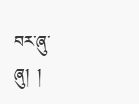བར་ཞུ་ཞུ། །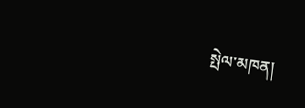སྤེལ་མཁན།